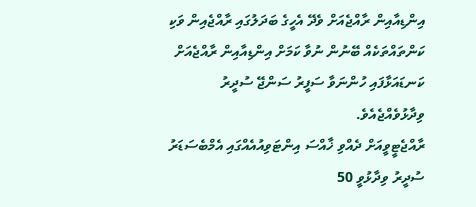އިންޑިއާއިން ރާއްޖެއަށް ވެދޭ އެހީގެ ބަދަލުގައި ރާއްޖެއިން ވަކި ކަންތައްތަކެއް ބޭނުން ނުވާ ކަމަށް އިންޑިއާއިން ރާއްޖެއަށް ކަނޑައަޅާފައި ހުންނަވާ ސަފީރު ސަންޖޭ ސުދީރު ވިދާޅުވެއްޖެއެވެ.
ރާއްޖެޓީވީއަށް ދެއްވި ޚާއްސަ އިންޓަވިއުއެއްގައި އެމްބެސަޑަރު ސުދީރު ވިދާޅުވީ 50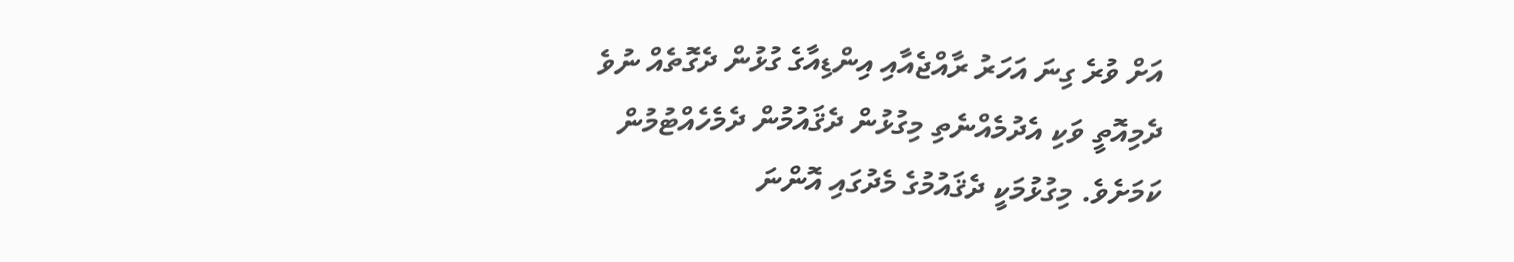އަށް ވުރެ ގިނަ އަހަރު ރާއްޖެއާއި އިންޑިއާގެ ގުޅުން ދެގޮތެއް ނުވެ ދެމިއޮތީ ވަކި އެދުމެއްނެތި މިގުޅުން ދެޤައުމުން ދެމެހެއްޓުމުން ކަމަށެވެ. މިގުޅުމަކީ ދެޤައުމުގެ މެދުގައި އޮންނަ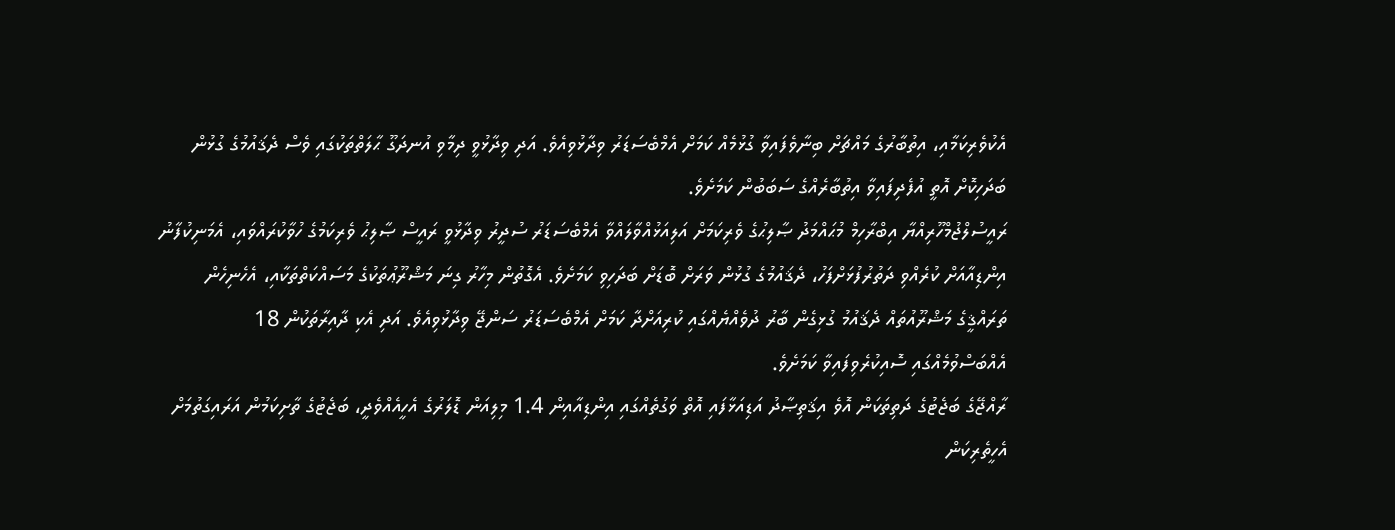އެކުވެރިކަމާއި، އިތުބާރުގެ މައްޗަށް ބިނާވެފައިވާ ގުޅުމެއް ކަމަށް އެމްބެސަޑަރު ވިދާޅުވިއެވެ. އަދި ވިދާޅުވީ ދިމާވި އުނދަގޫ ޙާލަތްތަކުގައި ވެސް ދެޤައުމުގެ ގުޅުން ބަދަހިކޮށް އޮތީ އުފެދިފައިވާ އިތުބާރެއްގެ ސަބަބުން ކަމަށެވެ.
ރައީސުލްޖުމްހޫރިއްޔާ އިބްރާހިމް މުޙައްމަދު ޞާލިޙުގެ ވެރިކަމަށް އަލިއަޅުއްވާލައްވާ އެމްބެސަޑަރު ސުދީރު ވިދާޅުވީ ރައީސް ޞާލިޙު ވެރިކަމުގެ ހުވާކުރައްވައި، އެމަނިކުފާނު އިންޑިއާއަށް ކުރެއްވި ދަތުރުފުޅަށްފަހު، ދެޤައުމުގެ ގުޅުން ވަރަށް ބޮޑަށް ބަދަހިވި ކަމަށެވެ. އެގޮތުން މިހާރު ގިނަ މަޝްރޫޢުތަކުގެ މަސައްކަތްތަކާއި، އެހެނިހެން ތަރައްޤީގެ މަޝްރޫއުތައް ދެޤައުމު ގުޅިގެން ބާރު ދުވެއްޔެއްގައި ކުރިއަށްދާ ކަމަށް އެމްބެސަޑަރު ސަންޖޭ ވިދާޅުވިއެވެ. އަދި އެކި ދާއިރާތަކުން 18 އެއްބަސްވުމެއްގައި ސޮއިކުރެވިފައިވާ ކަމަށެވެ.
ރާއްޖޭގެ ބަޖެޓުގެ ދަތިތަކަން އޮވެ އިޤަތިޞާދު އަޑިއަޅާފައި އޮތް ވަގުތެއްގައި އިންޑިއާއިން 1.4 މިލިއަން ޑޮލަރުގެ އެހީއެއްވެދީ، ބަޖެޓުގެ ތާށިކަމުން އަރައިގަތުމަށް އެހީތެރިކަން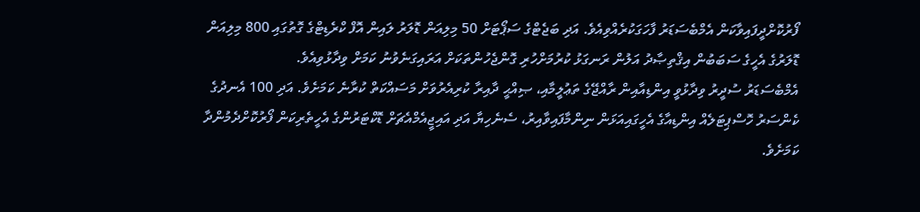ފޯރުކޮށްދީފައިވާކަން އެމްބެސަޑަރު ފާހަގަކުރެއްވިއެވެ. އަދި ބަޖެޓްގެ ސަޕޯޓަށް 50 މިލިއަން ޑޮލަރު ލައިން އޮފް ކްރެޑިޓްގެ ގޮތުގައި 800 މިލިއަން ޑޮލަރުގެ އެހީގެ ސަބަބުން އިޤްތިޞާދު އަލުން ރަނގަޅު ކުރުމަށްހުރި ގޮންޖެހުންތަކަށް އަރައިގަނެވުނު ކަމަށް ވިދާޅުވިއެވެ.
އެމްބެސަޑަރު ސުދީރު ވިދާޅުވީ އިންޑިއާއިން ރާއްޖޭގެ ތަޢުލީމާއި، ޞިއްޙީ ދާއިރާ ކުރިއެރުވަށް މަސައްކަތް ކުރާނެ ކަމަށެވެ. އަދި 100 އެނދުގެ ކެންސަރު ހޮސްޕިޓަލެއް އިންޑިއާގެ އެހީގައިއަޅަން ނިންމާފައިވާއިރު، ސެނެހިޔާ އަދި އައިޖީއެމްއެޗަށް ޑޮކްޓަރުންގެ އެހީތެރިކަން ފޯރުކޮށްދެމުންދާ ކަމަށެވެ.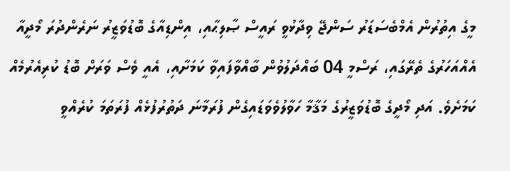މީގެ އިތުރުން އެމްބެސަޑަރު ސަންޖޭ ވިދާޅުވީ ރައީސް ޞާލިޙާއި، އިންޑިއާގެ ބޮޑުވަޒީރު ނަރެންދުރަ މޯދީއާ އެއްއަހަރުގެ ތެރޭގައި، ރަސްމީ 04 ބައްދަލުވުން ބާއްވާފައިވާ ކަމަށާއި، އެއީ ވެސް ވަރަށް ބޮޑު ކުރިއެރުމެއް ކަމަށެވެ. އަދި މޯދީގެ ބޮޑުވަޒީރުގެ މަޤާމާ ހަވާލުވެވަޑައިގެން ފުރަމާނަ ދަތުރުފުޅެއް ފުރަތަމަ ކުރެއްވީ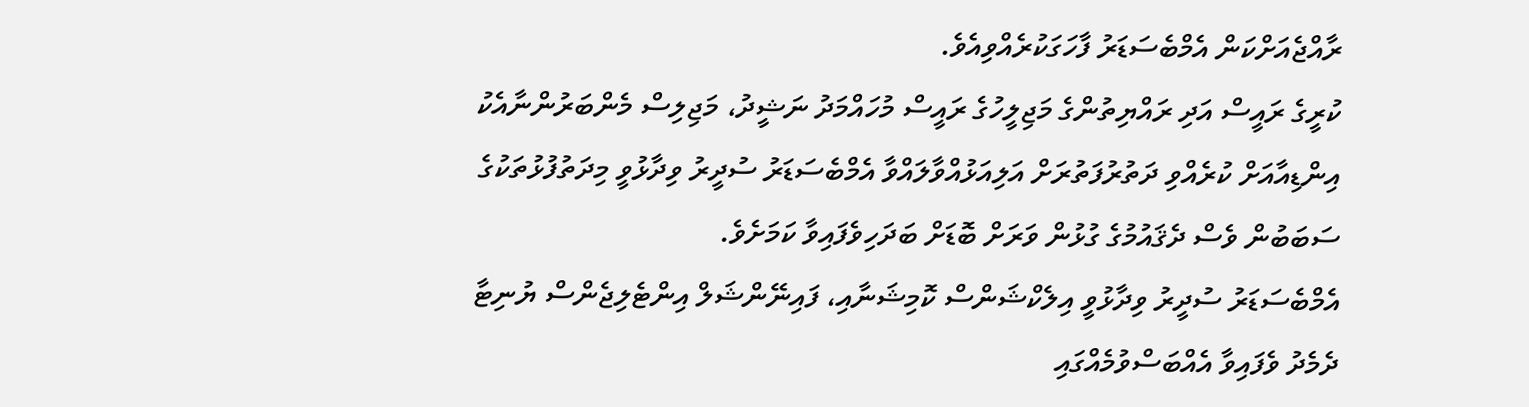ރާއްޖެއަށްކަން އެމްބެސަޑަރު ފާހަގަކުރެއްވިއެވެ.
ކުރީގެ ރައީސް އަދި ރައްޔިތުންގެ މަޖިލީހުގެ ރައީސް މުހައްމަދު ނަޝީދު، މަޖިލިސް މެންބަރުންނާއެކު އިންޑިއާއަށް ކުރެއްވި ދަތުރުފަތުރަށް އަލިއަޅުއްވާލައްވާ އެމްބެސަޑަރު ސުދީރު ވިދާޅުވީ މިދަތުފުޅުތަކުގެ ސަބަބުން ވެސް ދެޤައުމުގެ ގުޅުން ވަރަށް ބޮޑަށް ބަދަހިވެފައިވާ ކަމަށެވެ.
އެމްބެސަޑަރު ސުދީރު ވިދާޅުވީ އިލެކްޝަންސް ކޮމިޝަނާއި، ފައިނޭންޝަލް އިންޓެލިޖެންސް ޔުނިޓާ ދެމެދު ވެފައިވާ އެއްބަސްވުމެއްގައި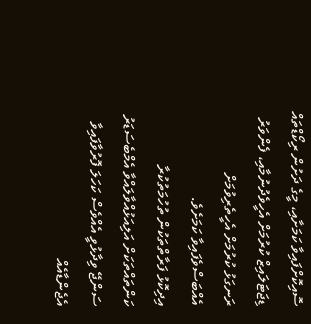ސޮއިކޮށްފައިވާ ކަމަށާއި، މީގެ ދަށުން ރިކޯޑްތައް ޑިޖަޓަލައިޒް ކުރުމަށް އެހީވެދުނުމާއި، ފެންވަރު ރަނގަޅު ކުރުމަށް އެހީތެރިވުމަށް އެއްބަސްވެފައިވާ ކަމަށެވެ.
އިދިކޮޅު ފަރާތްތަކުން ތުހުމަތުކުރާ ކަންތައްތަކަށް އަލިއަޅުއްވާލައްވާ އެމްބެސަޑަރު ސަންޖޭ ވިދާޅުވީ އެއްވެސް ކަހަލަ ފޮރުވާފައިވާ އެޖެންޑާއެއް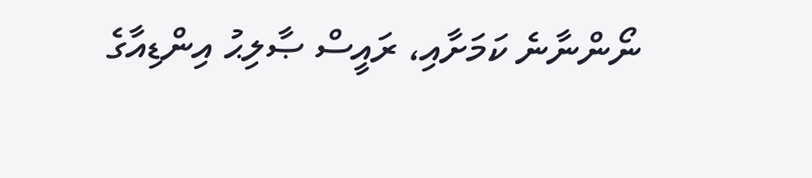ނޯންނާނެ ކަމަށާއި، ރައީސް ޞާލިޙު އިންޑިއާގެ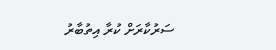ސަރުކާރަށް ކުރާ އިތުބާރު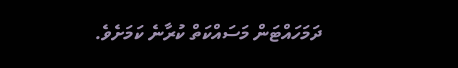ދަމަހައްޓަން މަސައްކަތް ކުރާނެ ކަމަށެވެ.